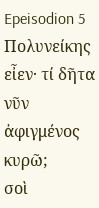Epeisodion 5
Πολυνείκης
εἶεν· τί δῆτα νῦν ἀφιγμένος κυρῶ;
σοὶ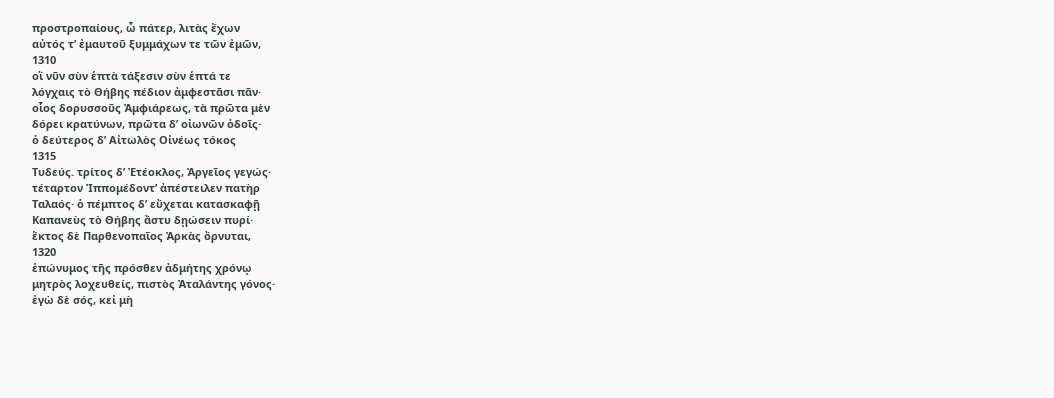προστροπαίους, ὦ πάτερ, λιτὰς ἔχων
αὐτός τʼ ἐμαυτοῦ ξυμμάχων τε τῶν ἐμῶν,
1310
οἳ νῦν σὺν ἑπτὰ τάξεσιν σὺν ἑπτά τε
λόγχαις τὸ Θήβης πέδιον ἀμφεστᾶσι πᾶν·
οἷος δορυσσοῦς Ἀμφιάρεως, τὰ πρῶτα μὲν
δόρει κρατύνων, πρῶτα δʼ οἰωνῶν ὁδοῖς·
ὁ δεύτερος δʼ Αἰτωλὸς Οἰνέως τόκος
1315
Τυδεύς. τρίτος δʼ Ἐτέοκλος, Ἀργεῖος γεγώς·
τέταρτον Ἱππομέδοντʼ ἀπέστειλεν πατὴρ
Ταλαός· ὁ πέμπτος δʼ εὔχεται κατασκαφῇ
Καπανεὺς τὸ Θήβης ἄστυ δῃώσειν πυρί·
ἕκτος δὲ Παρθενοπαῖος Ἀρκὰς ὄρνυται,
1320
ἐπώνυμος τῆς πρόσθεν ἀδμήτης χρόνῳ
μητρὸς λοχευθείς, πιστὸς Ἀταλάντης γόνος·
ἐγὼ δὲ σός, κεἰ μὴ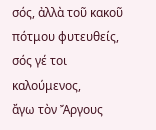σός, ἀλλὰ τοῦ κακοῦ
πότμου φυτευθείς, σός γέ τοι καλούμενος,
ἄγω τὸν Ἄργους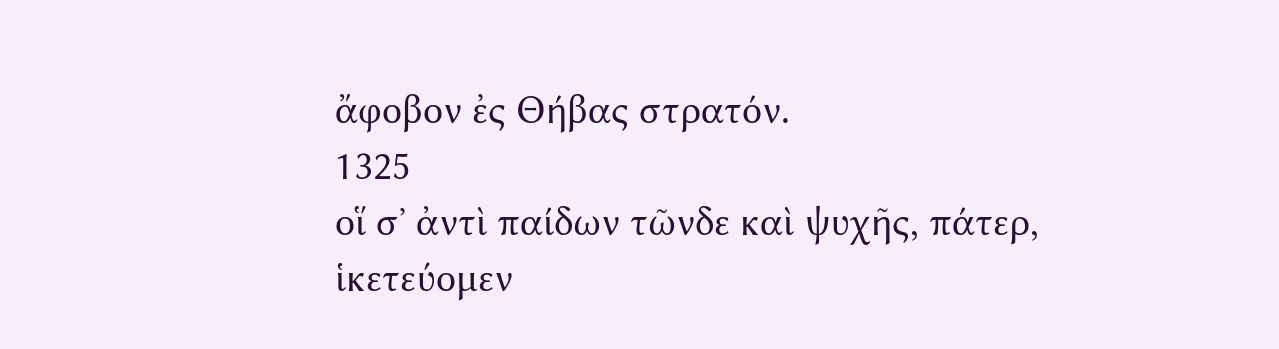ἄφοβον ἐς Θήβας στρατόν.
1325
οἵ σʼ ἀντὶ παίδων τῶνδε καὶ ψυχῆς, πάτερ,
ἱκετεύομεν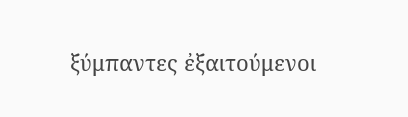ξύμπαντες ἐξαιτούμενοι